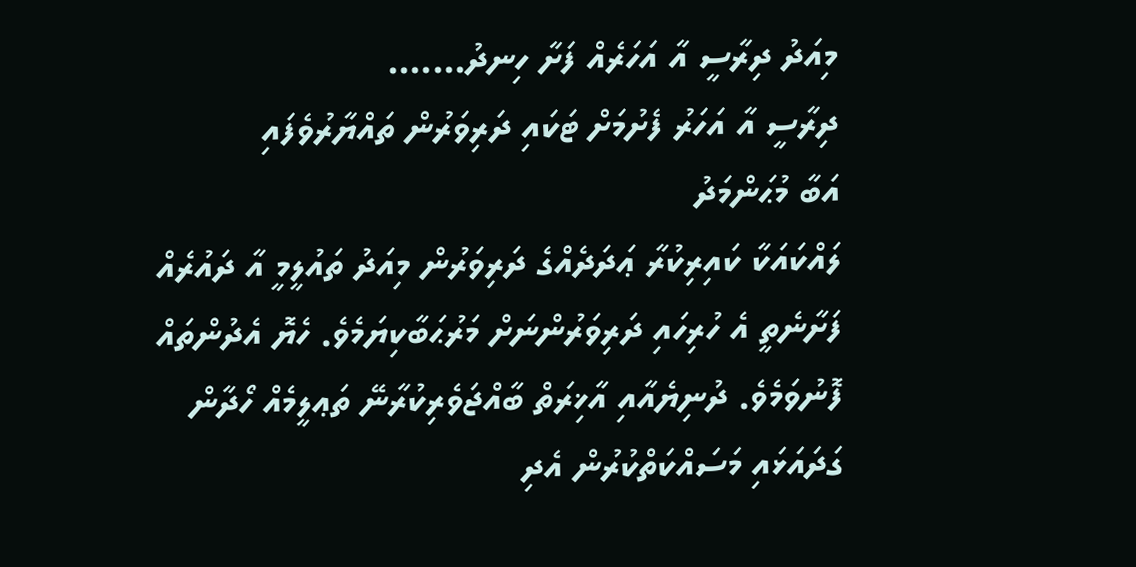މިއަދު ދިރާސީ އާ އަހަރެއް ފަށާ ހިނދު.......
ދިރާސީ އާ އަހަރު ފެށުމަށް ޓަކައި ދަރިވަރުން ތައްޔާރުވެފައި
އަބާ މުޙަންމަދު
ލައްކައަކާ ކައިރިކުރާ ޢަދަދެއްގެ ދަރިވަރުން މިއަދު ތައުލީމީ އާ ދައުރެއް ފަށާނެތީ އެ ހުރިހައި ދަރިވަރުންނަށް މަރުޙަބާކިޔަމެވެ. ހެޔޮ އެދުންތައް ފޮނުވަމެވެ. ދުނިޔެއާއި އާޚިރަތް ބާއްޖަވެރިކުރާނޭ ތަޢލީމެއް ހޯދާން ގަދައަޅައި މަސައްކަތްކުރުން އެދި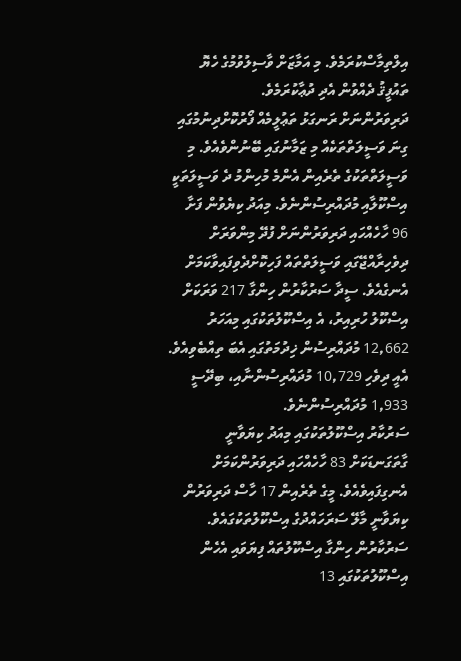އިލްތިމާސްކުރަމެވެ. މި އަމާޒަށް ވާސިލުވުމުގެ ހެޔޮ ތައުފީޤު ދެއްވުން އެދި ދުޢާކުރަމެވެ.
ދަރިވަރުންނަށް ރަނގަޅު ތަޢުލީމެއް ފޯރުކޮށްދިނުމުގައި ގިނަ ވަސީލަތްތަކެއް މި ޒަމާނުގައި ބޭނުންވެއެވެ. މި ވަސީލަތްތަކުގެ ތެރެއިން އެންމެ މުހިންމު ދެ ވަސީލަތަކީ އިސްކޫލާއި މުދައްރިސުންނެވެ. މިއަދު ކިޔެވުން ފަށާ 96 ހާހެއްހައި ދަރިވަރުންނަށް ފުދޭ މިންވަރަށް ދިވެހިރާއްޖޭގައި ވަސީލަތްތައް ފަހިކޮށްދެވިފައިވާކަމަށް އެނގެއެވެ. ސީދާ ސަރުކާރުން ހިންގާ 217 ވަރަކަށް އިސްކޫލު ހުރިއިރު، އެ އިސްކޫލުތަކުގައި މިއަހަރު 12,662 މުދައްރިސުން ޚިދުމަތުގައި އެބަ ތިއްބެވިއެވެ. އެއީ ދިވެހި 10,729 މުދައްރިސުންނާއި، ބިދޭސީ 1,933 މުދައްރިސުންނެވެ.
ސަރުކާރު އިސްކޫލުތަކުގައި މިއަދު ކިޔަވާނީ ގާތަގަނޑަކަށް 83 ހާހެއްހައި ދަރިވަރުންކަމަށް އެނގިފައިވެއެވެ. މީގެ ތެރެއިން 17 ހާސް ދަރިވަރުން ކިޔަވާނީ މާލޭ ސަރަހައްދުގެ އިސްކޫލުތަކުގައެވެ. ސަރުކާރުން ހިންގާ އިސްކޫލުތައް ފިޔަވައި އެހެން އިސްކޫލުތަކުގައި 13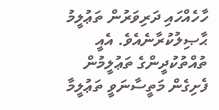ހާހެއްހައި ދަރިވަރުން ތަޢުލީމު ޙާޞިލުކުރާނެއެވެ. އެއީ ތުއްތުކުދީންގެ ތަޢުލީމުން ފެށިގެން މަތީސާނަވީ ތަޢުލީމާ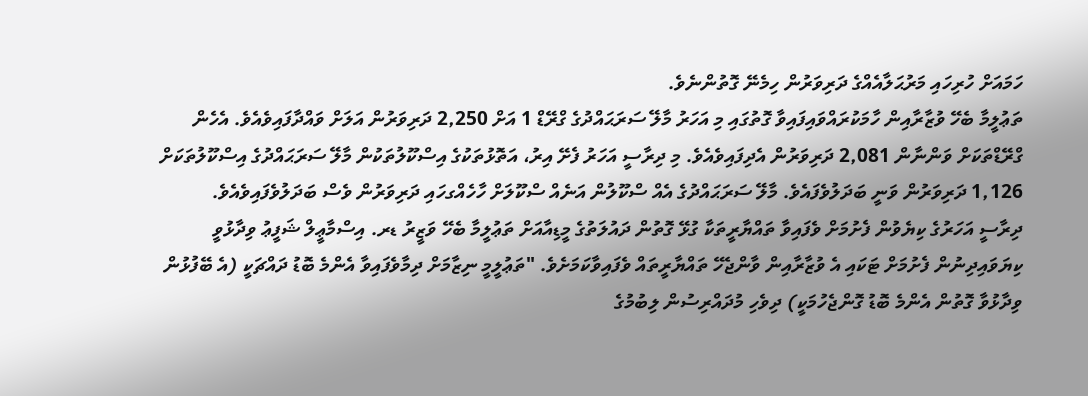ހަމައަށް ހުރިހައި މަރުޙަލާއެއްގެ ދަރިވަރުން ހިމެނޭ ގޮތުންނެވެ.
ތަޢުލީމާ ބެހޭ ވުޒާރާއިން ހާމަކުރައްވައިފައިވާ ގޮތުގައި މި އަހަރު މާލޭ ސަރަޙައްދުގެ ގްރޭޑް 1 އަށް 2,250 ދަރިވަރުން އަލަށް ވައްދާފައިވެއެވެ. އެހެން ގްރޭޑްތަކަށް ވަންނާން 2,081 ދަރިވަރުން އެދިފައިވެއެވެ. މި ދިރާސީ އަހަރު ފެށޭ އިރު، އަތޮޅުތަކުގެ އިސްކޫލުތަކުން މާލޭ ސަރަޙައްދުގެ އިސްކޫލުތަކަށް 1,126 ދަރިވަރުން ވަނީ ބަދަލުވެފައެވެ. މާލޭ ސަރަޙައްދުގެ އެއް ސްކޫލުން އަނެއް ސްކޫލަށް ހާހެއްގހައި ދަރިވަރުން ވެސް ބަދަލުވެފައިވެއެވެ.
ދިރާސީ އަހަރުގެ ކިޔެވުން ފެށުމަށް ވެފައިވާ ތައްޔާރީތަކާ ގުޅޭ ގޮތުން ދައުލަތުގެ މީޑިއާއަށް ތަޢުލީމާ ބެހޭ ވަޒީރު ޑރ. އިސްމާޢީލް ޝަފީޢު ވިދާޅުވީ ކިޔަވައިދިނުން ފެށުމަށް ޓަކައި އެ ވުޒާރާއިން ވާންޖެހޭ ތައްޔާރީތައް ވެފައިވާކަމަށެވެ. "ތަޢުލީމީ ނިޒާމަށް ދިމާވެފައިވާ އެންމެ ބޮޑު ދައްޗަކީ (އެ ބޭފުޅުން ވިދާޅުވާ ގޮތުން އެންމެ ބޮޑު ގޮންޖެހުމަކީ) ދިވެހި މުދައްރިސުން ލިބުމުގެ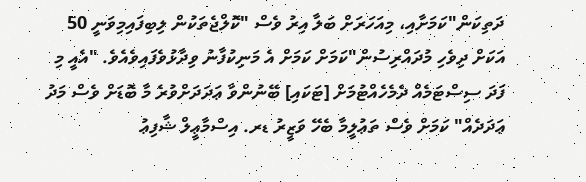ދަތިކަން"ކަމަށާއި، މިއަހަރަށް ބަލާ އިރު ވެސް "ކޮލްޖެތަކުން ލިބިފައިމިވަނީ 50 އަކަށް ދިވެހި މުދައްރިސުން"ކަމަށް ކަމަށް އެ މަނިކުފާނު ވިދާޅުވެފައިވެއެވެ. "އެއީ މި ފަދަ ސިސްޓަމެއް ދެމެހެއްޓުމަށް [ޓަކައި] ބޭނުންވާ ޢަދަދަށްވުރެ މާ ބޮޑަށް ވެސް މަދު ޢަދަދެއް" ކަމަށް ވެސް ތަޢުލީމާ ބެހޭ ވަޒީރު ޑރ. އިސްމާޢީލް ޝާފިޢު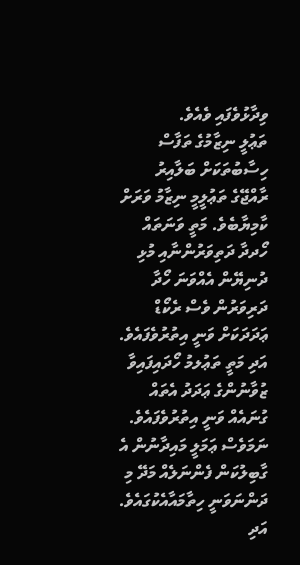ވިދާޅުވެފައި ވެއެވެ.
ތަޢުލީ ނިޒާމުގެ ތަފާސް ހިސާބުތަކަށް ބަލާއިރު ރާއްޖޭގެ ތަޢުލީމީ ނިޒާމު ވަރަށް ކާމިޔާބެވެ. މަތީ ވަނަތައް ހޯދދާ ދަތިވަރުންނާއި މުޅި ދުނިޔޭން އެއްވަނަ ހޯދާ ދަރިވަރުން ވެސް ރެކޯޑް ޢަދަދަކަށް ވަނީ އިތުރުވެފައެވެ. އަދި މަތީ ތަޢުލމު ހޯދައިފައިވާ ޒުވާނުންގެ ޢަދަދު އެތައް ގުނައެއް ވަނީ އިތުރުވެފައެވެ. ނަމަވެސް ޢަމަލީ މައިދާނުން އެ ގާބިލުކަން ފެންނަލެއް މަދޭ މި ދަންނަވަނީ ހިތާމައާއެކުގައެވެ. އަދި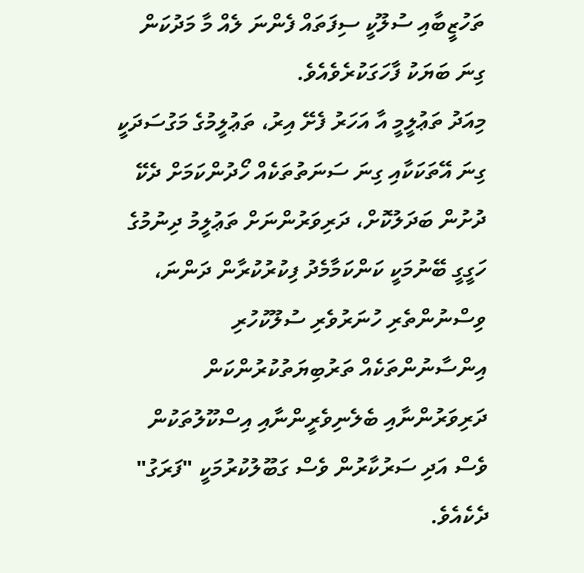ތަހުޒީބާއި ސުލޫކީ ސިފަތައް ފެންނަ ލެއް މާ މަދުކަން ގިނަ ބަޔަކު ފާހަގަކުރެވެއެވެ.
މިއަދު ތަޢުލީމީ އާ އަހަރު ފެށޭ އިރު، ތަޢުލީމުގެ މަގުސަދަކީ ގިނަ އޭތަކަކާއި ގިނަ ސަނަތުތަކެއް ހޯދުންކަމަށް ދެކޭ ދުށުން ބަދަލުކޮށް، ދަރިވަރުންނަށް ތަޢުލީމު ދިނުމުގެ ހަގީގީ ބޭނުމަކީ ކަންކަމާމެދު ފިކުރުކުރާން ދަންނަ، ވިސްނުންތެރި ހުނަރުވެރި ސުލޫކުހުރި އިންސާނުންތަކެއް ތަރުބިޔަތުކުރުންކަން ދަރިވަރުންނާއި ބެލެނިވެރީންނާއި އިސްކޫލުތަކުން ވެސް އަދި ސަރުކާރުން ވެސް ގަބޫލުކުރުމަކީ "ފަރަގު" ދެކެއެވެ.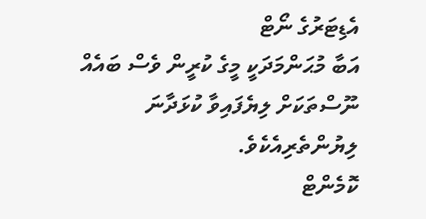އެޑިޓަރުގެ ނޯޓް
އަބާ މުޙަންމަދަކީ މީގެ ކުރީން ވެސް ބައެއް ނޫސްތަކަށް ލިޔެފައިވާ ކުޅަދާނަ ލިޔުންތެރިއެކެވެ.
ކޮމެންޓް